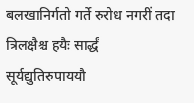बलखानिर्गतो गर्ते रुरोध नगरीं तदा
त्रिलक्षैश्च हयैः सार्द्धं सूर्यद्युतिरुपाययौ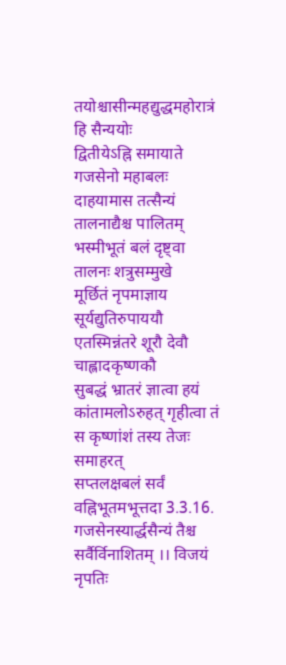तयोश्चासीन्महद्युद्धमहोरात्रं हि सैन्ययोः
द्वितीयेऽह्नि समायाते गजसेनो महाबलः दाहयामास तत्सैन्यं तालनाद्यैश्च पालितम्
भस्मीभूतं बलं दृष्ट्वा तालनः शत्रुसम्मुखे
मूर्छितं नृपमाज्ञाय सूर्यद्युतिरुपाययौ
एतस्मिन्नंतरे शूरौ देवौ चाह्लादकृष्णकौ
सुबद्धं भ्रातरं ज्ञात्वा हयं कांतामलोऽरुहत् गृहीत्वा तं स कृष्णांशं तस्य तेजः समाहरत्
सप्तलक्षबलं सर्वं वह्निभूतमभूत्तदा 3.3.16.
गजसेनस्यार्द्धसैन्यं तैश्च सर्वैर्विनाशितम् ।। विजयं नृपतिः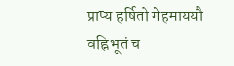प्राप्य हर्षितो गेहमाययौ
वह्निभूतं च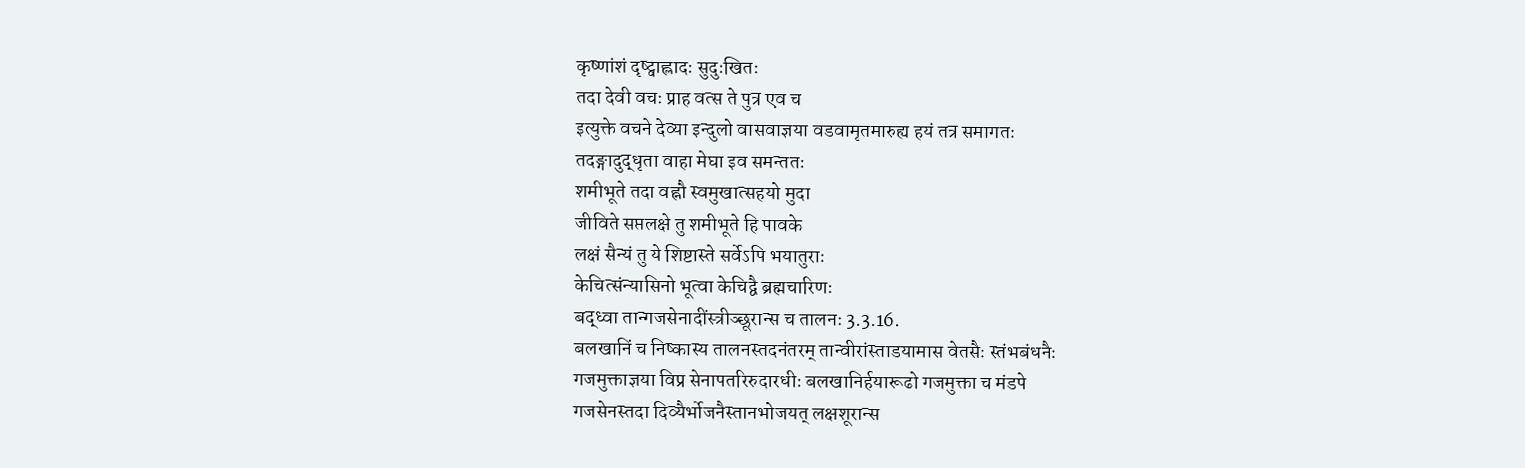कृष्णांशं दृष्ट्वाह्लादः सुदुःखितः
तदा देवी वचः प्राह वत्स ते पुत्र एव च
इत्युक्ते वचने देव्या इन्दुलो वासवाज्ञया वडवामृतमारुह्य हयं तत्र समागतः
तदङ्गादुद्धृता वाहा मेघा इव समन्ततः
शमीभूते तदा वह्नौ स्वमुखात्सहयो मुदा
जीविते सप्तलक्षे तु शमीभूते हि पावके
लक्षं सैन्यं तु ये शिष्टास्ते सर्वेऽपि भयातुराः
केचित्संन्यासिनो भूत्वा केचिद्वै ब्रह्मचारिणः
बद्ध्वा तान्गजसेनादींस्त्रीञ्छूरान्स च तालनः 3.3.16.
बलखानिं च निष्कास्य तालनस्तदनंतरम् तान्वीरांस्ताडयामास वेतसैः स्तंभबंधनैः
गजमुक्ताज्ञया विप्र सेनापतरिरुदारधीः बलखानिर्हयारूढो गजमुक्ता च मंडपे
गजसेनस्तदा दिव्यैर्भोजनैस्तानभोजयत् लक्षशूरान्स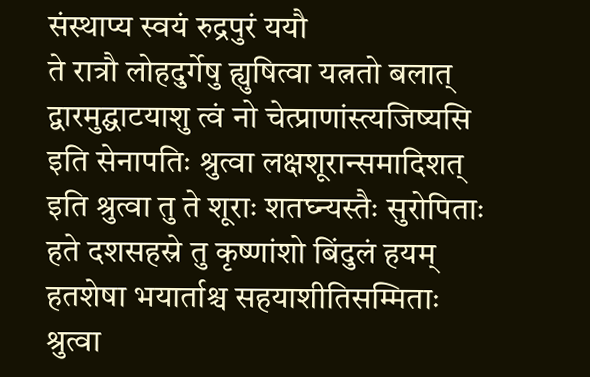संस्थाप्य स्वयं रुद्रपुरं ययौ
ते रात्रौ लोहदुर्गेषु ह्युषित्वा यत्नतो बलात् द्वारमुद्घाटयाशु त्वं नो चेत्प्राणांस्त्यजिष्यसि
इति सेनापतिः श्रुत्वा लक्षशूरान्समादिशत्
इति श्रुत्वा तु ते शूराः शतघ्न्यस्तैः सुरोपिताः
हते दशसहस्रे तु कृष्णांशो बिंदुलं हयम्
हतशेषा भयार्ताश्च सहयाशीतिसम्मिताः
श्रुत्वा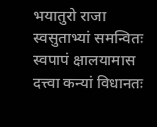भयातुरो राजा स्वसुताभ्यां समन्वितः स्वपापं क्षालयामास दत्त्वा कन्यां विधानतः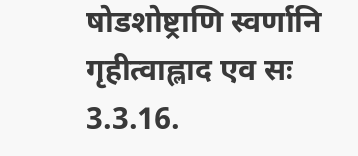षोडशोष्ट्राणि स्वर्णानि गृहीत्वाह्लाद एव सः 3.3.16.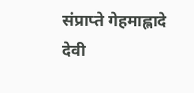संप्राप्ते गेहमाह्लादे देवी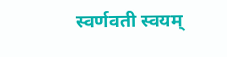स्वर्णवती स्वयम्